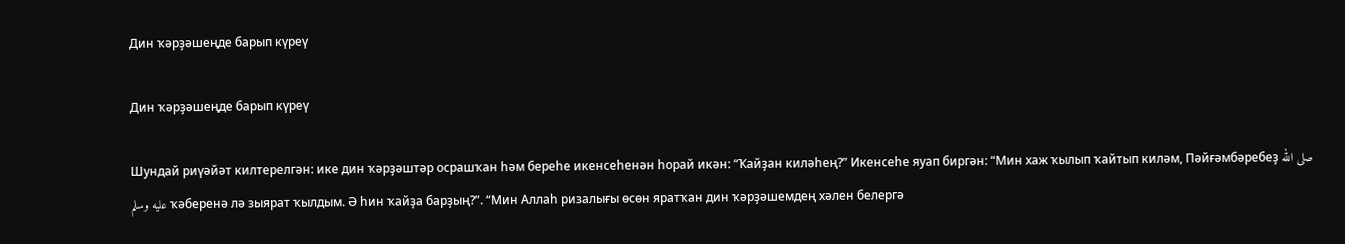Дин ҡәрҙәшеңде барып күреү

Дин ҡәрҙәшеңде барып күреү

Шундай риүәйәт килтерелгән: ике дин ҡәрҙәштәр осрашҡан һәм береһе икенсеһенән һорай икән: “Ҡайҙан киләһең?” Икенсеһе яуап биргән: “Мин хаж ҡылып ҡайтып киләм, Пәйғәмбәребеҙ صلى الله عليه وسلم ҡәберенә лә зыярат ҡылдым. Ә һин ҡайҙа барҙың?”. “Мин Аллаһ ризалығы өсөн яратҡан дин ҡәрҙәшемдең хәлен белергә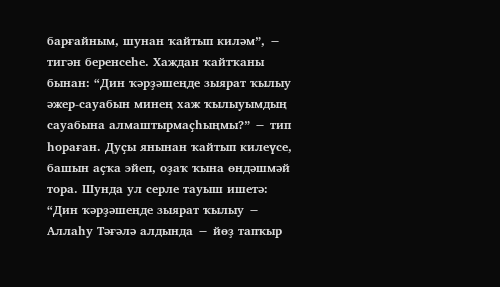барғайным, шунан ҡайтып киләм”, − тигән беренсеһе. Хаждан ҡайтҡаны бынан: “Дин ҡәрҙәшеңде зыярат ҡылыу әжер-сауабын минең хаж ҡылыуымдың сауабына алмаштырмаҫһыңмы?” − тип һораған. Дуҫы янынан ҡайтып килеүсе, башын аҫҡа эйеп, оҙаҡ ҡына өндәшмәй тора. Шунда ул серле тауыш ишетә: “Дин ҡәрҙәшеңде зыярат ҡылыу − Аллаһу Тәғәлә алдында − йөҙ тапҡыр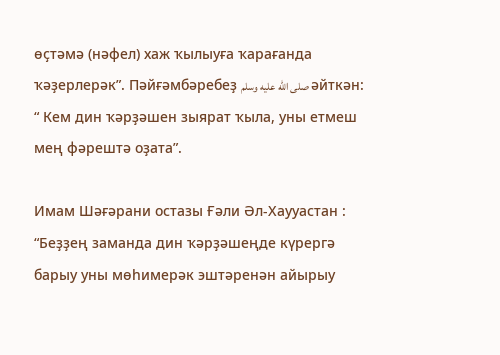өҫтәмә (нәфел) хаж ҡылыуға ҡарағанда ҡәҙерлерәк”. Пәйғәмбәребеҙ صلى الله عليه وسلم әйткән: “ Кем дин ҡәрҙәшен зыярат ҡыла, уны етмеш мең фәрештә оҙата”.

Имам Шәғәрани остазы Ғәли Әл-Хаууастан : “Беҙҙең заманда дин ҡәрҙәшеңде күрергә барыу уны мөһимерәк эштәренән айырыу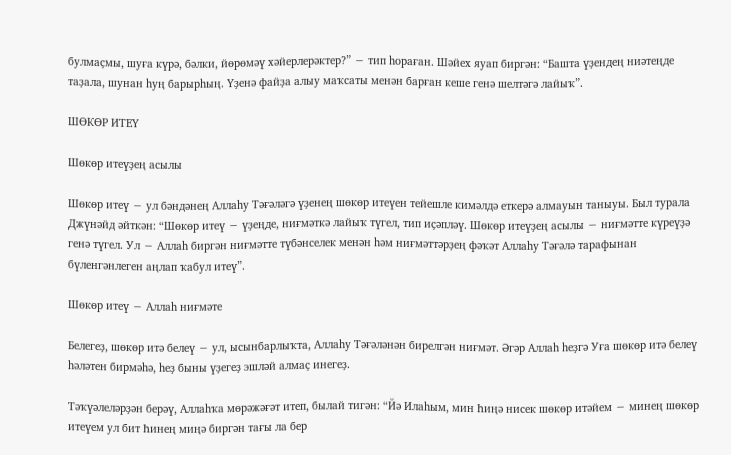булмаҫмы, шуға күрә, бәлки, йөрөмәү хәйерлерәктер?” − тип һораған. Шәйех яуап биргән: “Башта үҙендең ниәтеңде таҙала, шунан һуң барырһың. Үҙенә файҙа алыу маҡсаты менән барған кеше генә шелтәгә лайыҡ”.

ШӨКӨР ИТЕҮ

Шөкөр итеүҙең асылы

Шөкөр итеү − ул бәндәнең Аллаһу Тәғәләгә үҙенең шөкөр итеүен тейешле кимәлдә еткерә алмауын таныуы. Был турала Джүнәйд әйткән: “Шөкөр итеү − үҙеңде, ниғмәткә лайыҡ түгел, тип иҫәпләү. Шөкөр итеүҙең асылы − ниғмәтте күреүҙә генә түгел. Ул − Аллаһ биргән ниғмәтте түбәнселек менән һәм ниғмәттәрҙең фәҡәт Аллаһу Тәғәлә тарафынан бүленгәнлеген аңлап ҡабул итеү”.

Шөкөр итеү − Аллаһ ниғмәте

Белегеҙ, шөкөр итә белеү − ул, ысынбарлыҡта, Аллаһу Тәғәләнән бирелгән ниғмәт. Әгәр Аллаһ һеҙгә Уға шөкөр итә белеү һәләтен бирмәһә, һеҙ быны үҙегеҙ эшләй алмаҫ инегеҙ.

Тәҡүәлеләрҙән берәү, Аллаһҡа мөрәжәғәт итеп, былай тигән: “Йә Илаһым, мин Һиңә нисек шөкөр итәйем − минең шөкөр итеүем ул бит Һинең миңә биргән тағы ла бер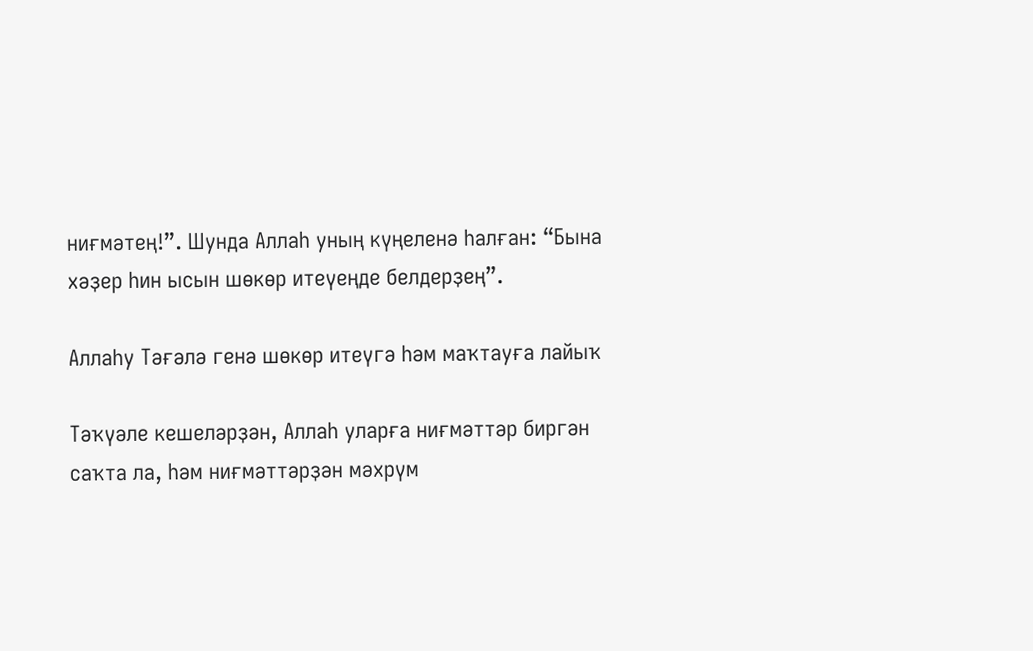ниғмәтең!”. Шунда Аллаһ уның күңеленә һалған: “Бына хәҙер һин ысын шөкөр итеүеңде белдерҙең”.

Аллаһу Тәғәлә генә шөкөр итеүгә һәм маҡтауға лайыҡ

Тәҡүәле кешеләрҙән, Аллаһ уларға ниғмәттәр биргән саҡта ла, һәм ниғмәттәрҙән мәхрүм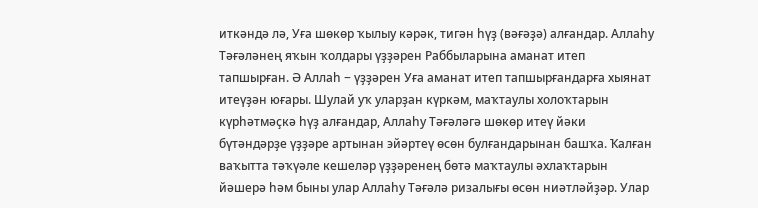иткәндә лә, Уға шөкөр ҡылыу кәрәк, тигән һүҙ (вәғәҙә) алғандар. Аллаһу Тәғәләнең яҡын ҡолдары үҙҙәрен Раббыларына аманат итеп тапшырған. Ә Аллаһ − үҙҙәрен Уға аманат итеп тапшырғандарға хыянат итеүҙән юғары. Шулай уҡ уларҙан күркәм, маҡтаулы холоҡтарын күрһәтмәҫкә һүҙ алғандар, Аллаһу Тәғәләгә шөкөр итеү йәки бүтәндәрҙе үҙҙәре артынан эйәртеү өсөн булғандарынан башҡа. Ҡалған ваҡытта тәҡүәле кешеләр үҙҙәренең бөтә маҡтаулы әхлаҡтарын йәшерә һәм быны улар Аллаһу Тәғәлә ризалығы өсөн ниәтләйҙәр. Улар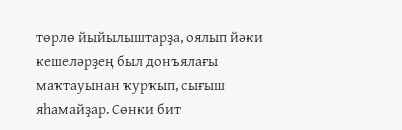төрлө йыйылыштарҙа, оялып йәки кешеләрҙең был донъялағы маҡтауынан ҡурҡып, сығыш яһамайҙар. Сөнки бит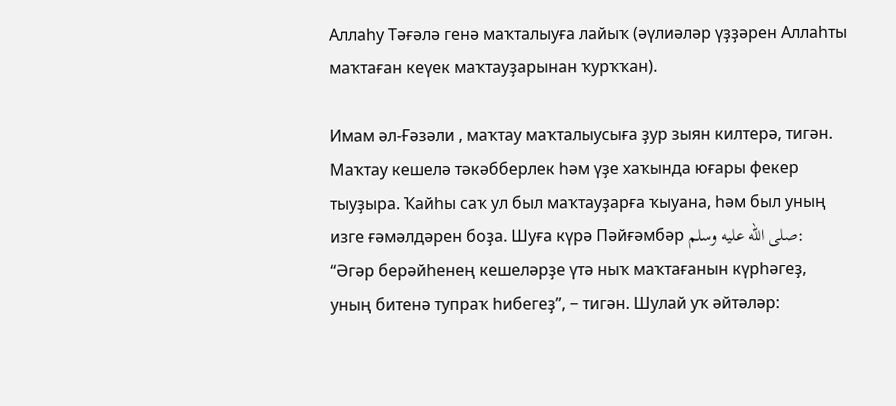Аллаһу Тәғәлә генә маҡталыуға лайыҡ (әүлиәләр үҙҙәрен Аллаһты маҡтаған кеүек маҡтауҙарынан ҡурҡҡан).

Имам әл-Ғәзәли , маҡтау маҡталыусыға ҙур зыян килтерә, тигән. Маҡтау кешелә тәкәбберлек һәм үҙе хаҡында юғары фекер тыуҙыра. Ҡайһы саҡ ул был маҡтауҙарға ҡыуана, һәм был уның изге ғәмәлдәрен боҙа. Шуға күрә Пәйғәмбәр صلى الله عليه وسلم: “Әгәр берәйһенең кешеләрҙе үтә ныҡ маҡтағанын күрһәгеҙ, уның битенә тупраҡ һибегеҙ”, − тигән. Шулай уҡ әйтәләр: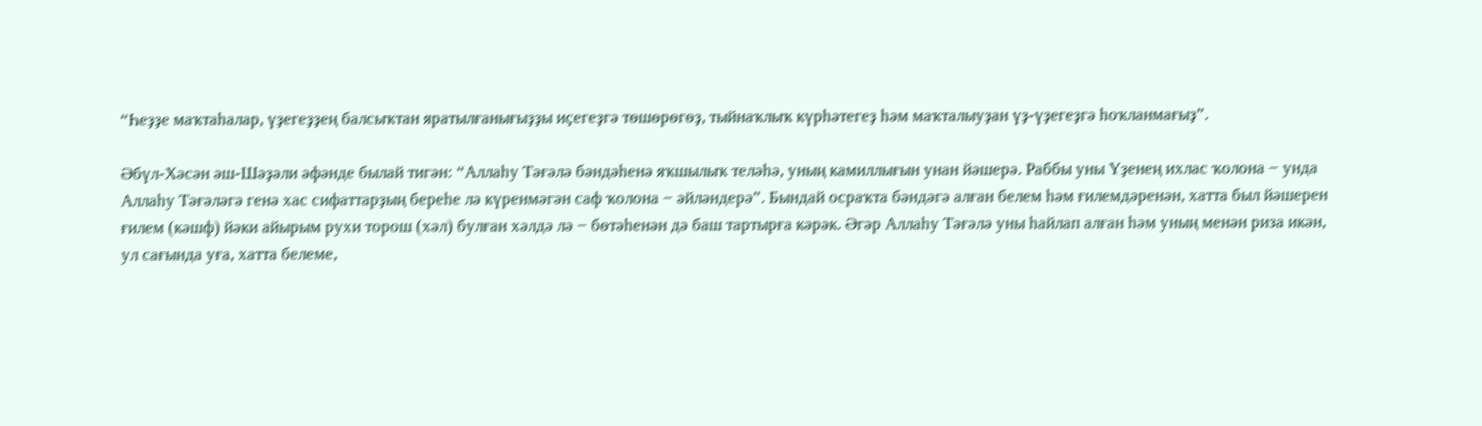“Һеҙҙе маҡтаһалар, үҙегеҙҙең балсыҡтан яратылғанығыҙҙы иҫегеҙгә төшөрөгөҙ, тыйнаҡлыҡ күрһәтегеҙ һәм маҡталыуҙан үҙ-үҙегеҙгә һоҡланмағыҙ”.

Әбүл-Хәсән әш-Шәҙәли әфәнде былай тигән: “Аллаһу Тәғәлә бәндәһенә яҡшылыҡ теләһә, уның камиллығын унан йәшерә. Раббы уны Үҙенең ихлас ҡолона − унда Аллаһу Тәғәләгә генә хас сифаттарҙың береһе лә күренмәгән саф ҡолона − әйләндерә”. Бындай осраҡта бәндәгә алған белем һәм ғилемдәренән, хатта был йәшерен ғилем (кәшф) йәки айырым рухи торош (хәл) булған хәлдә лә − бөтәһенән дә баш тартырға кәрәк. Әгәр Аллаһу Тәғәлә уны һайлап алған һәм уның менән риза икән, ул сағында уға, хатта белеме,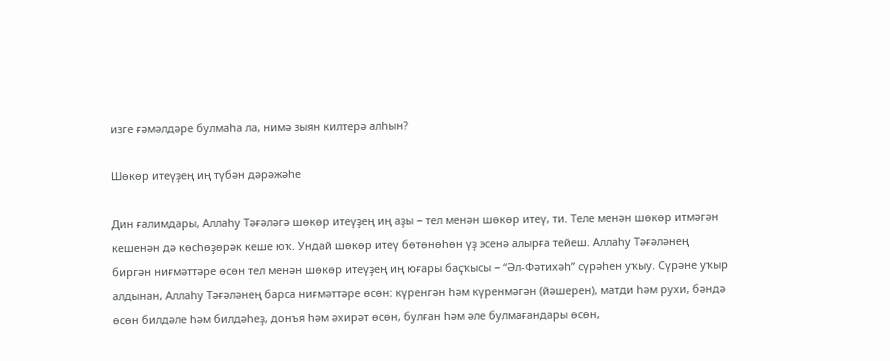изге ғәмәлдәре булмаһа ла, нимә зыян килтерә алһын?

Шөкөр итеүҙең иң түбән дәрәжәһе

Дин ғалимдары, Аллаһу Тәғәләгә шөкөр итеүҙең иң аҙы − тел менән шөкөр итеү, ти. Теле менән шөкөр итмәгән кешенән дә көсһөҙөрәк кеше юҡ. Ундай шөкөр итеү бөтөнөһөн үҙ эсенә алырға тейеш. Аллаһу Тәғәләнең биргән ниғмәттәре өсөн тел менән шөкөр итеүҙең иң юғары баҫҡысы − “Әл-Фәтихәһ” сүрәһен уҡыу. Cүрәне уҡыр алдынан, Аллаһу Тәғәләнең барса ниғмәттәре өсөн: күренгән һәм күренмәгән (йәшерен), матди һәм рухи, бәндә өсөн билдәле һәм билдәһеҙ, донъя һәм әхирәт өсөн, булған һәм әле булмағандары өсөн,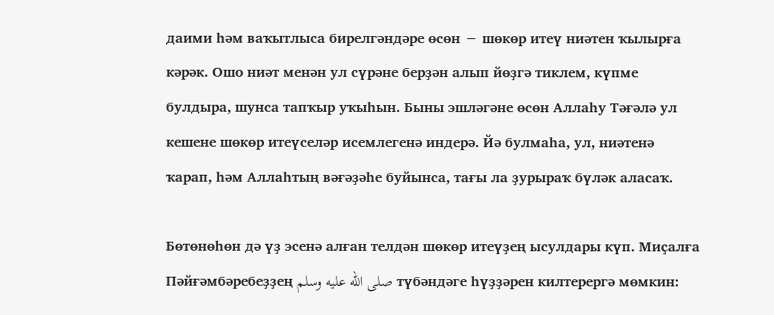даими һәм ваҡытлыса бирелгәндәре өсөн − шөкөр итеү ниәтен ҡылырға кәрәк. Ошо ниәт менән ул сүрәне берҙән алып йөҙгә тиклем, күпме булдыра, шунса тапҡыр уҡыһын. Быны эшләгәне өсөн Аллаһу Тәғәлә ул кешене шөкөр итеүселәр исемлегенә индерә. Йә булмаһа, ул, ниәтенә ҡарап, һәм Аллаһтың вәғәҙәһе буйынса, тағы ла ҙурыраҡ бүләк аласаҡ.

Бөтөнөһөн дә үҙ эсенә алған телдән шөкөр итеүҙең ысулдары күп. Миҫалға Пәйғәмбәребеҙҙең صلى الله عليه وسلم түбәндәге һүҙҙәрен килтерергә мөмкин: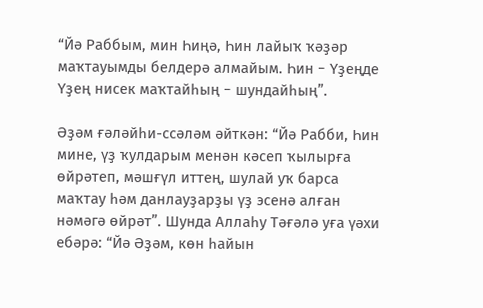“Йә Раббым, мин Һиңә, Һин лайыҡ ҡәҙәр маҡтауымды белдерә алмайым. Һин − Үҙеңде Үҙең нисек маҡтайһың − шундайһың”.

Әҙәм ғәләйһи-ссәләм әйткән: “Йә Рабби, Һин мине, үҙ ҡулдарым менән кәсеп ҡылырға өйрәтеп, мәшғүл иттең, шулай уҡ барса маҡтау һәм данлауҙарҙы үҙ эсенә алған нәмәгә өйрәт”. Шунда Аллаһу Тәғәлә уға үәхи ебәрә: “Йә Әҙәм, көн һайын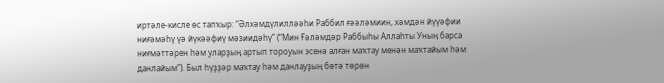иртәле-кисле өс тапҡыр: “Әлхәмдүлилләәһи Раббил ғәәләмиин, хәмдән йүүәфии ниғәмәһү үә йүкәәфиү мәзиидәһү” (“Мин Ғәләмдәр Раббыһы Аллаһты Уның барса ниғмәттәрен һәм уларҙың артып тороуын эсенә алған маҡтау менән маҡтайым һәм данлайым”). Был һүҙҙәр маҡтау һәм данлауҙың бөтә төрөн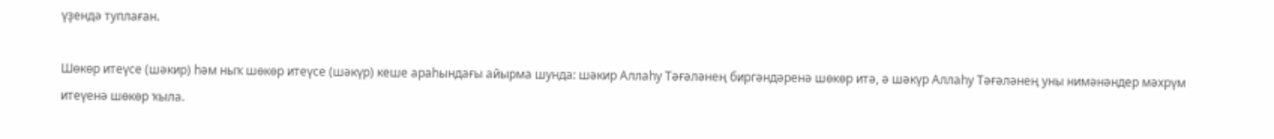үҙендә туплаған.

Шөкөр итеүсе (шәкир) һәм ныҡ шөкөр итеүсе (шәкүр) кеше араһындағы айырма шунда: шәкир Аллаһу Тәғәләнең биргәндәренә шөкөр итә, ә шәкүр Аллаһу Тәғәләнең уны нимәнәндер мәхрүм итеүенә шөкөр ҡыла.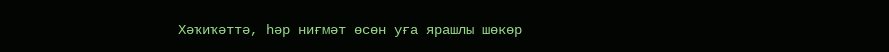Хәҡиҡәттә, һәр ниғмәт өсөн уға ярашлы шөкөр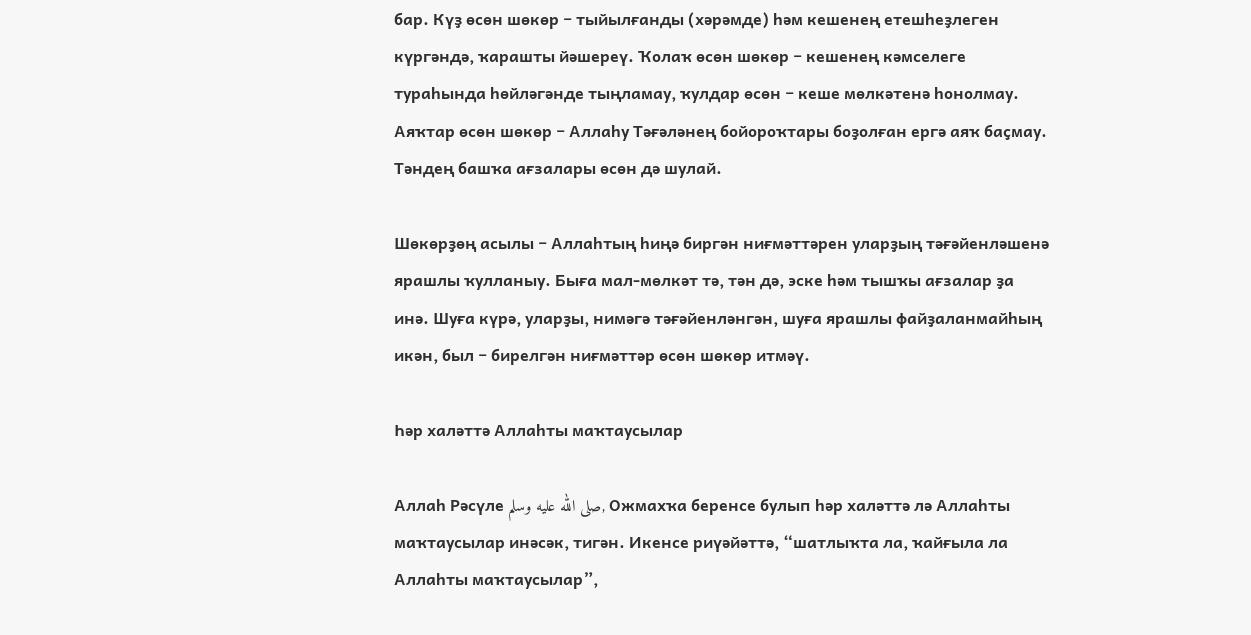бар. Күҙ өсөн шөкөр − тыйылғанды (хәрәмде) һәм кешенең етешһеҙлеген күргәндә, ҡарашты йәшереү. Ҡолаҡ өсөн шөкөр − кешенең кәмселеге тураһында һөйләгәнде тыңламау, ҡулдар өсөн − кеше мөлкәтенә һонолмау. Аяҡтар өсөн шөкөр − Аллаһу Тәғәләнең бойороҡтары боҙолған ергә аяҡ баҫмау. Тәндең башҡа ағзалары өсөн дә шулай.

Шөкөрҙөң асылы − Аллаһтың һиңә биргән ниғмәттәрен уларҙың тәғәйенләшенә ярашлы ҡулланыу. Быға мал-мөлкәт тә, тән дә, эске һәм тышҡы ағзалар ҙа инә. Шуға күрә, уларҙы, нимәгә тәғәйенләнгән, шуға ярашлы файҙаланмайһың икән, был − бирелгән ниғмәттәр өсөн шөкөр итмәү.

Һәр халәттә Аллаһты маҡтаусылар

Аллаһ Рәсүле صلى الله عليه وسلم, Ожмахҡа беренсе булып һәр халәттә лә Аллаһты маҡтаусылар инәсәк, тигән. Икенсе риүәйәттә, “шатлыҡта ла, ҡайғыла ла Аллаһты маҡтаусылар”,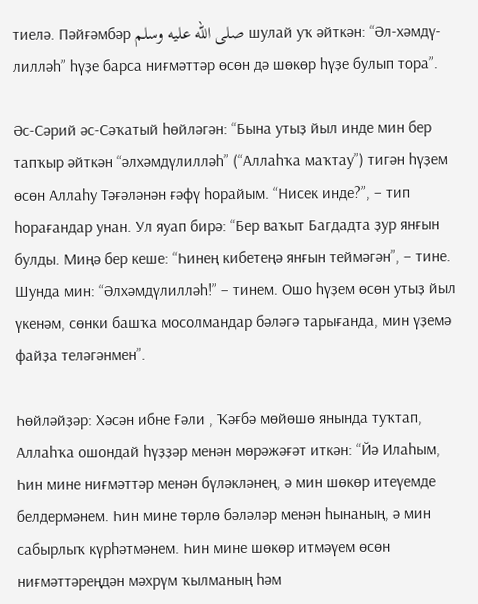тиелә. Пәйғәмбәр صلى الله عليه وسلم шулай уҡ әйткән: “Әл-хәмдү-лилләһ” һүҙе барса ниғмәттәр өсөн дә шөкөр һүҙе булып тора”.

Әс-Сәрий әс-Сәҡатый һөйләгән: “Бына утыҙ йыл инде мин бер тапҡыр әйткән “әлхәмдүлилләһ” (“Аллаһҡа маҡтау”) тигән һүҙем өсөн Аллаһу Тәғәләнән ғәфү һорайым. “Нисек инде?”, − тип һорағандар унан. Ул яуап бирә: “Бер ваҡыт Багдадта ҙур янғын булды. Миңә бер кеше: “Һинең кибетеңә янғын теймәгән”, − тине. Шунда мин: “Әлхәмдүлилләһ!” − тинем. Ошо һүҙем өсөн утыҙ йыл үкенәм, сөнки башҡа мосолмандар бәләгә тарығанда, мин үҙемә файҙа теләгәнмен”.

Һөйләйҙәр: Хәсән ибне Ғәли , Ҡәғбә мөйөшө янында туҡтап, Аллаһҡа ошондай һүҙҙәр менән мөрәжәғәт иткән: “Йә Илаһым, Һин мине ниғмәттәр менән бүләкләнең, ә мин шөкөр итеүемде белдермәнем. Һин мине төрлө бәләләр менән һынаның, ә мин сабырлыҡ күрһәтмәнем. Һин мине шөкөр итмәүем өсөн ниғмәттәреңдән мәхрүм ҡылманың һәм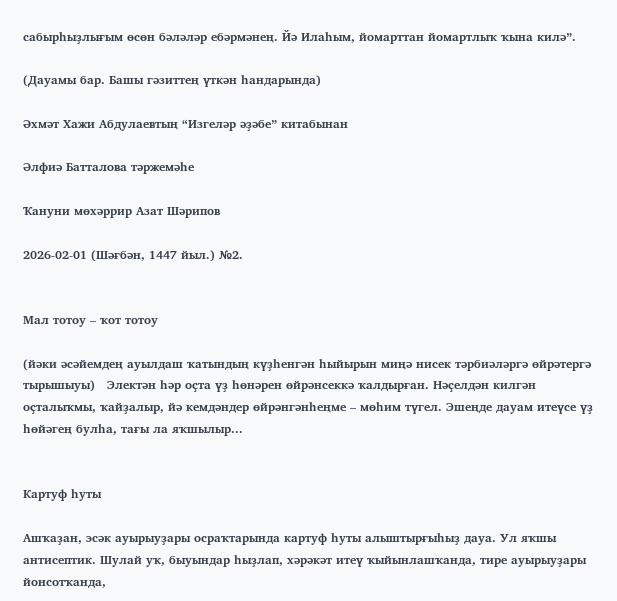сабырһыҙлығым өсөн бәләләр ебәрмәнең. Йә Илаһым, йомарттан йомартлыҡ ҡына килә”.

(Дауамы бар. Башы гәзиттең үткән һандарында)

Әхмәт Хажи Абдулаевтың “Изгеләр әҙәбе” китабынан

Әлфиә Батталова тәржемәһе

Ҡануни мөхәррир Азат Шәрипов

2026-02-01 (Шәғбән, 1447 йыл.) №2.


Мал тотоу – ҡот тотоу

(йәки әсәйемдең ауылдаш ҡатындың күҙһенгән һыйырын миңә нисек тәрбиәләргә өйрәтергә тырышыуы)   Электән һәр оҫта үҙ һөнәрен өйрәнсеккә ҡалдырған. Нәҫелдән килгән оҫталыҡмы, ҡайҙалыр, йә кемдәндер өйрәнгәнһеңме – мөһим түгел. Эшеңде дауам итеүсе үҙ һөйәгең булһа, тағы ла яҡшылыр...


Картуф һуты

Ашҡаҙан, эсәк ауырыуҙары осраҡтарында картуф һуты алыштырғыһыҙ дауа. Ул яҡшы антисептик. Шулай уҡ, быуындар һыҙлап, хәрәкәт итеү ҡыйынлашҡанда, тире ауырыуҙары йонсотҡанда,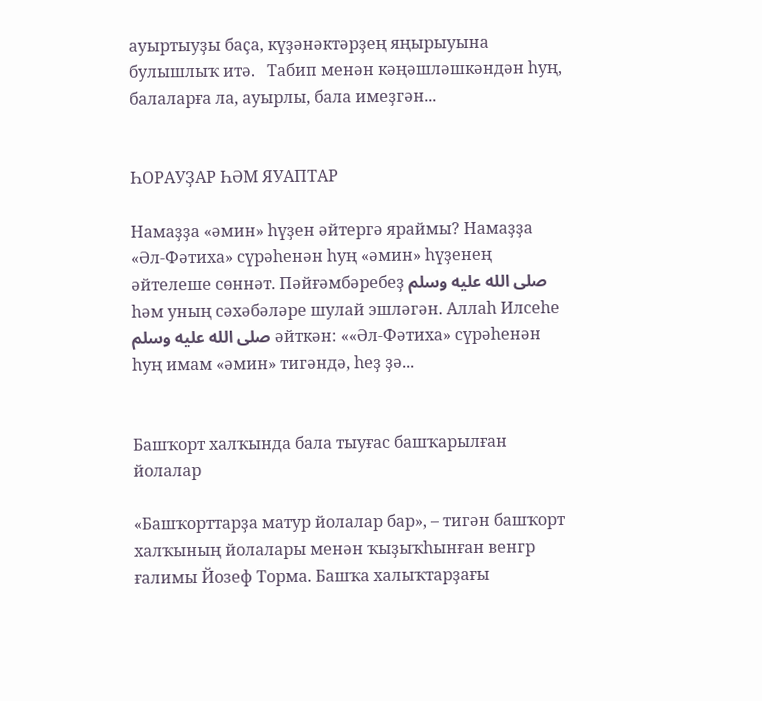ауыртыуҙы баҫа, күҙәнәктәрҙең яңырыуына булышлыҡ итә.   Табип менән кәңәшләшкәндән һуң, балаларға ла, ауырлы, бала имеҙгән...


ҺОРАУҘАР ҺӘМ ЯУАПТАР

Намаҙҙа «әмин» һүҙен әйтергә яраймы? Намаҙҙа «Әл-Фәтиха» сүрәһенән һуң «әмин» һүҙенең әйтелеше сөннәт. Пәйғәмбәребеҙ صلى الله عليه وسلم һәм уның сәхәбәләре шулай эшләгән. Аллаһ Илсеһе صلى الله عليه وسلم әйткән: ««Әл-Фәтиха» сүрәһенән һуң имам «әмин» тигәндә, һеҙ ҙә...


Башҡорт халҡында бала тыуғас башҡарылған йолалар

«Башҡорттарҙа матур йолалар бар», – тигән башҡорт халҡының йолалары менән ҡыҙыҡһынған венгр ғалимы Йозеф Торма. Башҡа халыҡтарҙағы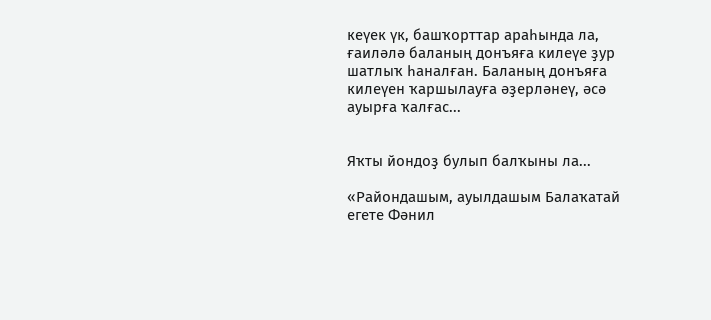кеүек үк, башҡорттар араһында ла, ғаиләлә баланың донъяға килеүе ҙур шатлыҡ һаналған. Баланың донъяға килеүен ҡаршылауға әҙерләнеү, әсә ауырға ҡалғас...


Яҡты йондоҙ булып балҡыны ла...

«Райондашым, ауылдашым Балаҡатай егете Фәнил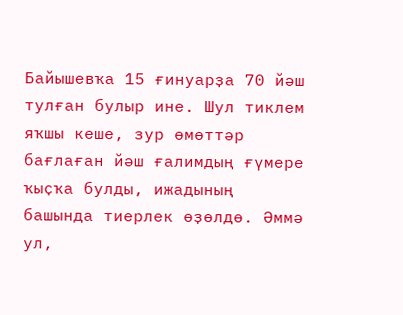Байышевҡа 15 ғинуарҙа 70 йәш тулған булыр ине. Шул тиклем яҡшы кеше, зур өмөттәр бағлаған йәш ғалимдың ғүмере ҡыҫҡа булды, ижадының башында тиерлек өҙөлдө. Әммә ул,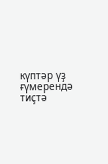күптәр үҙ ғүмерендә тиҫтә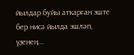йылдар буйы атҡарған эште бер нисә йылда эшләп, үҙенең...